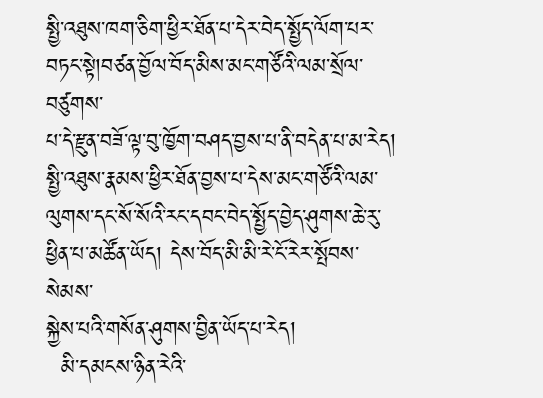སྤྱི་འཐུས་ཁག་ཅིག་ཕྱིར་ཐོན་པ་དེར་བེད་སྤྱོད་ལོག་པར་བཏང་སྟེ།བཙན་བྱོལ་བོད་མིས་མང་གཙོའི་ལམ་སྲོལ་བཙུགས་
པ་དེ་རྫུན་བཟོ་ལྟ་བུ་ཁྱོག་བཤད་བྱས་པ་ནི་བདེན་པ་མ་རེད། སྤྱི་འཐུས་རྣམས་ཕྱིར་ཐོན་བྱས་པ་དེས་མང་གཙོའི་ལམ་
ལུགས་དང་སོ་སོའི་རང་དབང་བེད་སྤྱོད་བྱེད་ཤུགས་ཆེ་རུ་ཕྱིན་པ་མཚོན་ཡོད། དེས་བོད་མི་མི་རེ་ངོ་རེར་སྤོབས་སེམས་
སྐྱེས་པའི་གསོན་ཤུགས་བྱིན་ཡོད་པ་རེད།
  མི་དམངས་ཉིན་རེའི་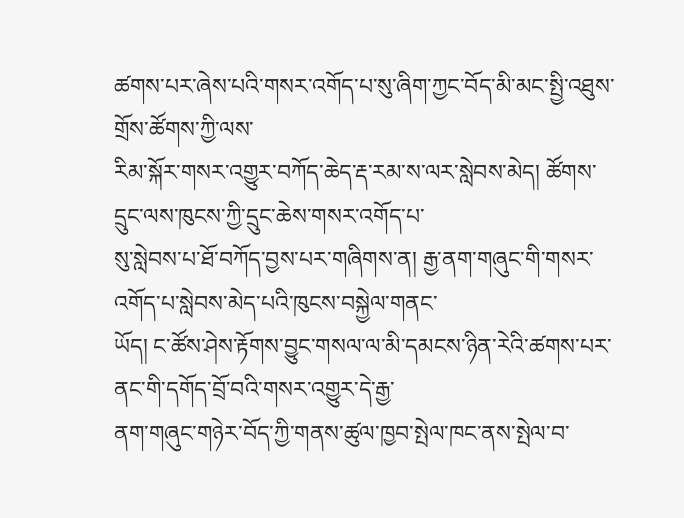ཚགས་པར་ཞེས་པའི་གསར་འགོད་པ་སུ་ཞིག་ཀྱང་བོད་མི་མང་སྤྱི་འཐུས་གྲོས་ཚོགས་ཀྱི་ལས་
རིམ་སྐོར་གསར་འགྱུར་བཀོད་ཆེད་རྡ་རམ་ས་ལར་སླེབས་མེད། ཚོགས་དྲུང་ལས་ཁུངས་ཀྱི་དྲུང་ཆེས་གསར་འགོད་པ་
སུ་སླེབས་པ་ཐོ་བཀོད་བྱས་པར་གཞིགས་ན། རྒྱ་ནག་གཞུང་གི་གསར་འགོད་པ་སླེབས་མེད་པའི་ཁུངས་བསྐྱེལ་གནང་
ཡོད། ང་ཚོས་ཤེས་རྟོགས་བྱུང་གསལ་ལ་མི་དམངས་ཉིན་རེའི་ཚགས་པར་ནང་གི་དགོད་བྲོ་བའི་གསར་འགྱུར་དེ་རྒྱ་
ནག་གཞུང་གཉེར་བོད་ཀྱི་གནས་ཚུལ་ཁྱབ་སྤེལ་ཁང་ནས་སྤེལ་བ་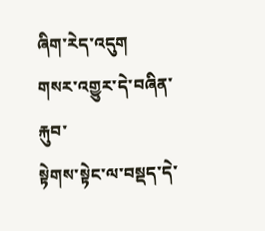ཞིག་རེད་འདུག    གསར་འགྱུར་དེ་བཞིན་རྐུབ་
སྟེགས་སྟེང་ལ་བསྡད་དེ་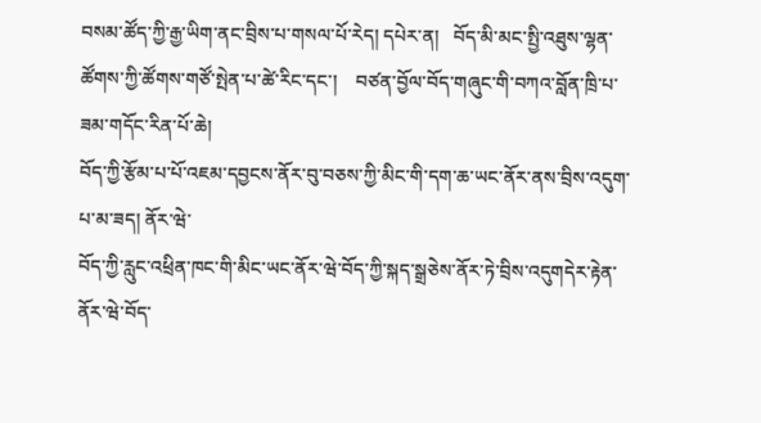བསམ་ཚོད་ཀྱི་རྒྱ་ཡིག་ནང་བྲིས་པ་གསལ་པོ་རེད། དཔེར་ན།   བོད་མི་མང་སྤྱི་འཐུས་ལྷན་
ཚོགས་ཀྱི་ཚོགས་གཙོ་སྤེན་པ་ཚེ་རིང་དང་།    བཙན་བྱོལ་བོད་གཞུང་གི་བཀའ་བློན་ཁྲི་པ་ཟམ་གདོང་རིན་པོ་ཆེ།
བོད་ཀྱི་རྩོམ་པ་པོ་འཇམ་དབྱངས་ནོར་བུ་བཅས་ཀྱི་མིང་གི་དག་ཆ་ཡང་ནོར་ནས་བྲིས་འདུག་པ་མ་ཟད། ནོར་ཝེ་
བོད་ཀྱི་རླུང་འཕྲིན་ཁང་གི་མིང་ཡང་ནོར་ཝེ་བོད་ཀྱི་སྐད་སྒྲཅེས་ནོར་ཏེ་བྲིས་འདུགདེར་རྟེན་ནོར་ཝེ་བོད་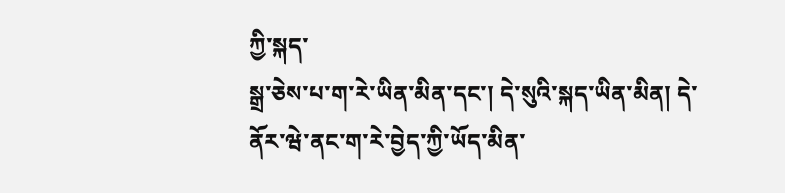ཀྱི་སྐད་
སྒྲ་ཅེས་པ་ག་རེ་ཡིན་མིན་དང་། དེ་སུའི་སྐད་ཡིན་མིན། དེ་ནོར་ཝེ་ནང་ག་རེ་བྱེད་ཀྱི་ཡོད་མིན་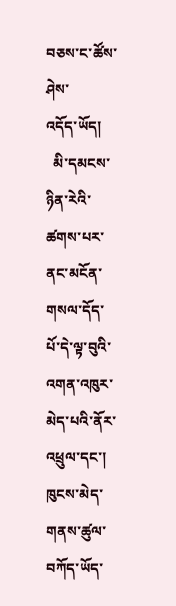བཅས་ང་ཚོས་ཤེས་
འདོད་ཡོད།
  མི་དམངས་ཉིན་རེའི་ཚགས་པར་ནང་མངོན་གསལ་དོད་པོ་དེ་ལྟ་བུའི་འགན་འཁུར་མེད་པའི་ནོར་འཕྲུལ་དང་།
ཁུངས་མེད་གནས་ཚུལ་བཀོད་ཡོད་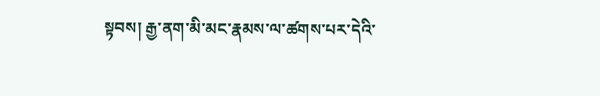སྟབས། རྒྱ་ནག་མི་མང་རྣམས་ལ་ཚགས་པར་དེའི་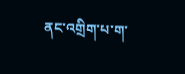ནང་འགྲིག་པ་ག་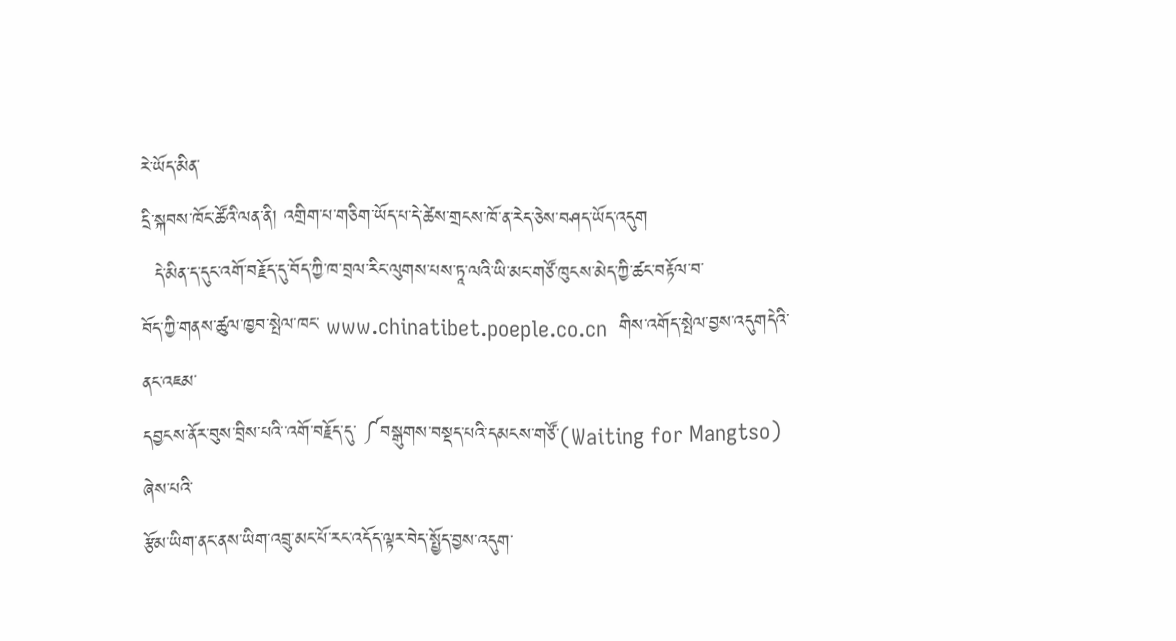རེ་ཡོད་མིན་
དྲི་སྐབས་ཁོང་ཚོའི་ལན་ནི། འགྲིག་པ་གཅིག་ཡོད་པ་དེ་ཚེས་གྲངས་ཁོ་ན་རེད་ཅེས་བཤད་ཡོད་འདུག
  དེ་མིན་ད་དུང་འགོ་བརྗོད་དུ་བོད་ཀྱི་ཁ་བྲལ་རིང་ལུགས་པས་ཏཱ་ལའི་ཡི་མང་གཙོ་ཁུངས་མེད་ཀྱི་ཚང་བརྟོལ་བ་
བོད་ཀྱི་གནས་ཚུལ་ཁྱབ་སྤེལ་ཁང་ www.chinatibet.poeple.co.cn  གིས་འགོད་སྤེལ་བྱས་འདུགདེའི་ནང་འཇམ་
དབྱངས་ནོར་བུས་བྲིས་པའི་་འགོ་བརྗོད་དུ་ ༼བསྒུགས་བསྡད་པའི་དམངས་གཙོ་(Waiting for Mangtso) ཞེས་པའི་
རྩོམ་ཡིག་ནང་ནས་ཡིག་འབྲུ་མང་པོ་རང་འདོད་ལྟར་བེད་སྤྱོད་བྱས་འདུག་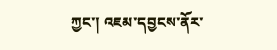ཀྱང་། འཇམ་དབྱངས་ནོར་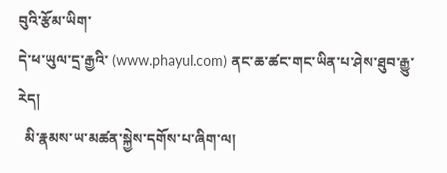བུའི་རྩོམ་ཡིག་
དེ་ཕ་ཡུལ་དྲ་རྒྱའི་ (www.phayul.com) ནང་ཆ་ཚང་གང་ཡིན་པ་ཤེས་ཐུབ་རྒྱུ་རེད།
  མི་རྣམས་ཡ་མཚན་སྐྱེས་དགོས་པ་ཞིག་ལ།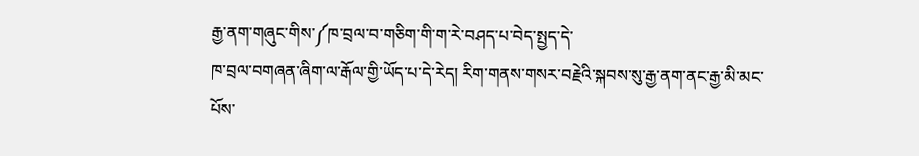རྒྱ་ནག་གཞུང་གིས་༼ཁ་བྲལ་བ་གཅིག་གི་ག་རེ་བཤད་པ་བེད་སྤྱད་དེ་
ཁ་བྲལ་བགཞན་ཞིག་ལ་རྒོལ་གྱི་ཡོད་པ་དེ་རེད། རིག་གནས་གསར་བརྗེའི་སྐབས་སུ་རྒྱ་ནག་ནང་རྒྱ་མི་མང་པོས་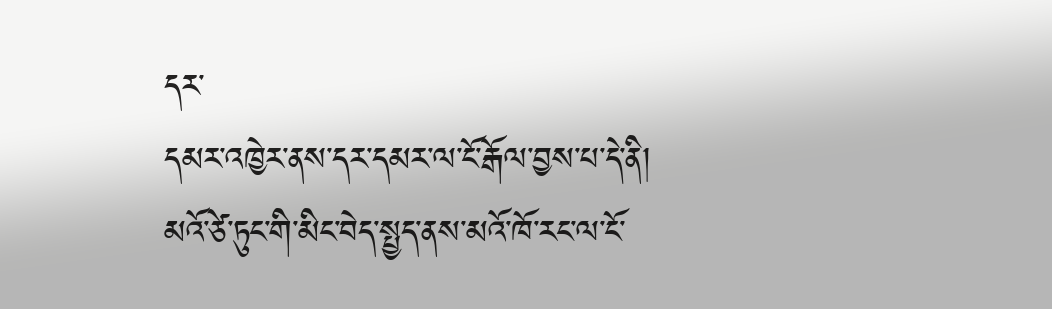དར་
དམར་འཁྱེར་ནས་དར་དམར་ལ་ངོ་རྒོལ་བྱས་པ་དེ་ནི། མའོ་ཙེ་ཏུང་གི་མིང་བེད་སྤྱད་ནས་མའོ་ཁོ་རང་ལ་ངོ་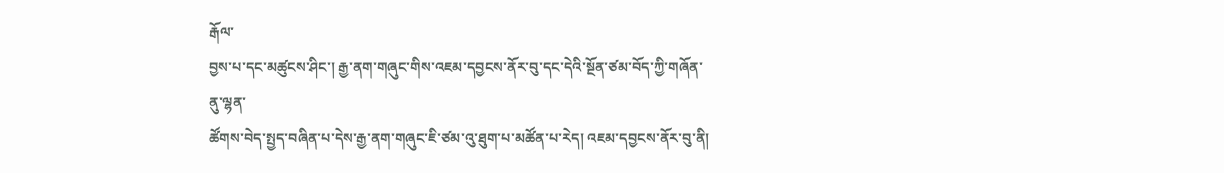རྒོལ་
བྱས་པ་དང་མཚུངས་ཤིང་། རྒྱ་ནག་གཞུང་གིས་འཇམ་དབྱངས་ནོར་བུ་དང་དེའི་སྔོན་ཙམ་བོད་ཀྱི་གཞོན་ནུ་ལྷན་
ཚོགས་བེད་སྤྱད་བཞིན་པ་དེས་རྒྱ་ནག་གཞུང་ཇི་ཙམ་འུ་ཐུག་པ་མཚོན་པ་རེད། འཇམ་དབྱངས་ནོར་བུ་ནི།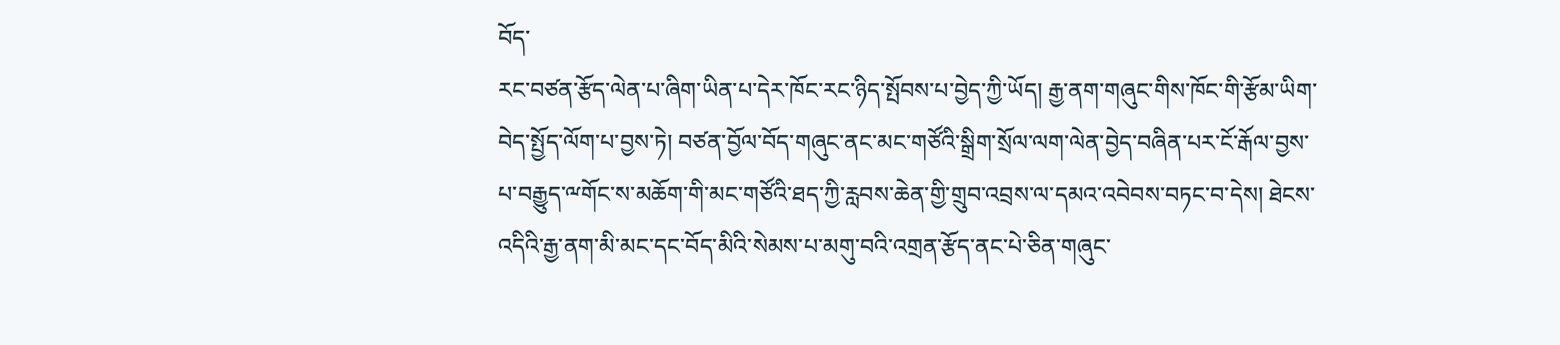བོད་
རང་བཙན་རྩོད་ལེན་པ་ཞིག་ཡིན་པ་དེར་ཁོང་རང་ཉིད་སྤོབས་པ་བྱེད་ཀྱི་ཡོད། རྒྱ་ནག་གཞུང་གིས་ཁོང་གི་རྩོམ་ཡིག་
བེད་སྤྱོད་ལོག་པ་བྱས་ཏེ། བཙན་བྱོལ་བོད་གཞུང་ནང་མང་གཙོའི་སྒྲིག་སྲོལ་ལག་ལེན་བྱེད་བཞིན་པར་ངོ་རྒོལ་བྱས་
པ་བརྒྱུད་ྋགོང་ས་མཆོག་གི་མང་གཙོའི་ཐད་ཀྱི་རླབས་ཆེན་གྱི་གྲུབ་འབྲས་ལ་དམའ་འབེབས་བཏང་བ་དེས། ཐེངས་
འདིའི་རྒྱ་ནག་མི་མང་དང་བོད་མིའི་སེམས་པ་མགུ་བའི་འགྲན་རྩོད་ནང་པེ་ཅིན་གཞུང་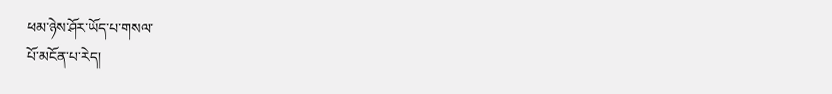ཕམ་ཉེས་ཤོར་ཡོད་པ་གསལ་
པོ་མངོན་པ་རེད།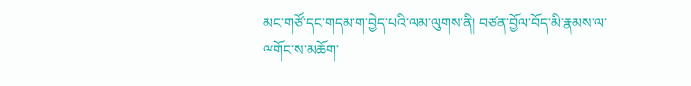མང་གཙོ་དང་གདམ་ག་བྱེད་པའི་ལམ་ལུགས་ནི། བཙན་བྱོལ་བོད་མི་རྣམས་ལ་ྋགོང་ས་མཆོག་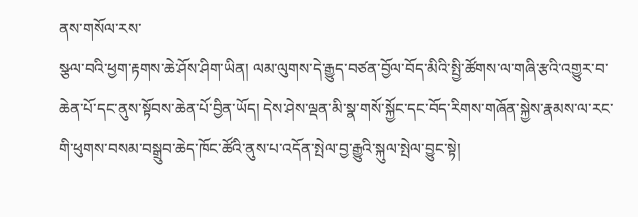ནས་གསོལ་རས་
སྩལ་བའི་ཕྱག་རྟགས་ཆེ་ཤོས་ཤིག་ཡིན། ལམ་ལུགས་དེ་རྒྱུད་བཙན་བྱོལ་བོད་མིའི་སྤྱི་ཚོགས་ལ་གཞི་རྩའི་འགྱུར་བ་
ཆེན་པོ་དང་ནུས་སྟོབས་ཆེན་པོ་བྱིན་ཡོད། དེས་ཤེས་ལྡན་མི་སྣ་གསོ་སྐྱོང་དང་བོད་རིགས་གཞོན་སྐྱེས་རྣམས་ལ་རང་
གི་ཕུགས་བསམ་བསྒྲུབ་ཆེད་ཁོང་ཚོའི་ནུས་པ་འདོན་སྤེལ་བྱ་རྒྱུའི་སྐུལ་སྤེལ་བྱུང་སྟེ།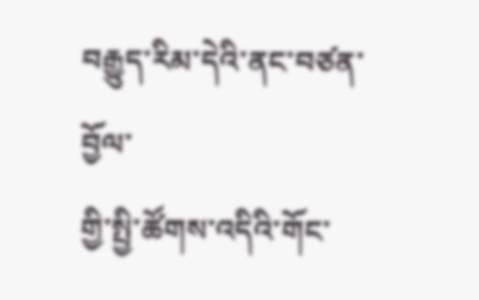བརྒྱུད་རིམ་དེའི་ནང་བཙན་བྱོལ་
གྱི་སྤྱི་ཚོགས་འདིའི་གོང་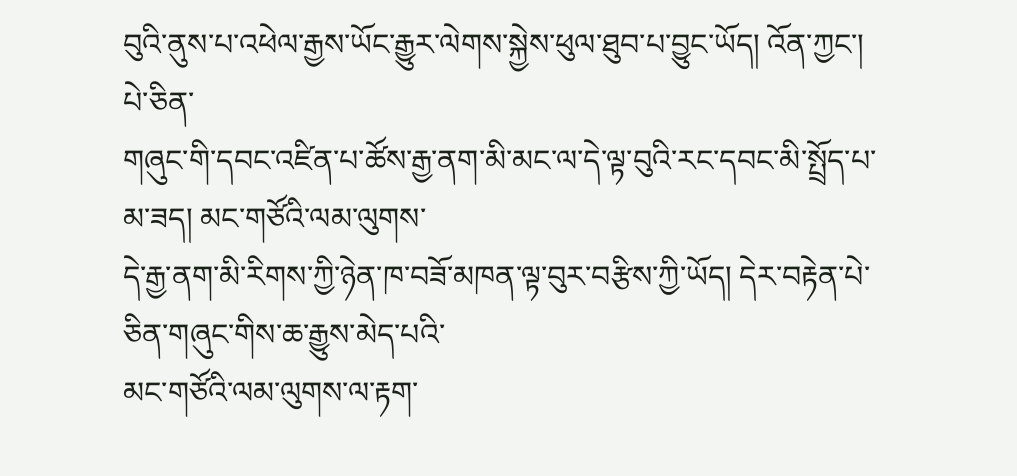བུའི་ནུས་པ་འཕེལ་རྒྱས་ཡོང་རྒྱུར་ལེགས་སྐྱེས་ཕུལ་ཐུབ་པ་བྱུང་ཡོད། འོན་ཀྱང་། པེ་ཅིན་
གཞུང་གི་དབང་འཛིན་པ་ཚོས་རྒྱ་ནག་མི་མང་ལ་དེ་ལྟ་བུའི་རང་དབང་མི་སྤྲོད་པ་མ་ཟད། མང་གཙོའི་ལམ་ལུགས་
དེ་རྒྱ་ནག་མི་རིགས་ཀྱི་ཉེན་ཁ་བཟོ་མཁན་ལྟ་བུར་བརྩིས་ཀྱི་ཡོད། དེར་བརྟེན་པེ་ཅིན་གཞུང་གིས་ཆ་རྒྱུས་མེད་པའི་
མང་གཙོའི་ལམ་ལུགས་ལ་རྟག་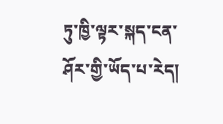ཏུ་ཁྱི་ལྟར་སྐད་ངན་ཤོར་གྱི་ཡོད་པ་རེད།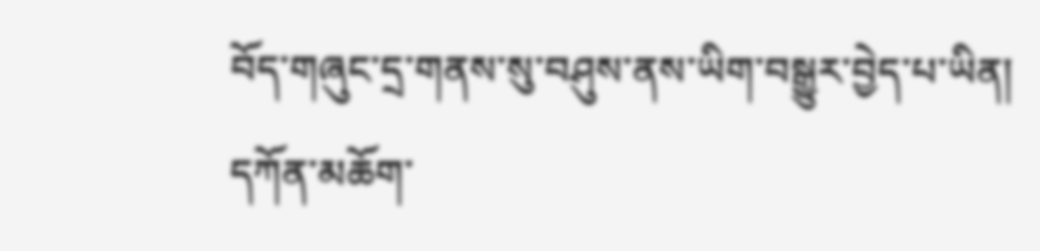བོད་གཞུང་དྲ་གནས་སུ་བཤུས་ནས་ཡིག་བསྒྱུར་བྱེད་པ་ཡིན།
དཀོན་མཆོག་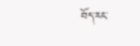བོད་རང་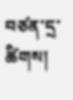བཙན་དྲ་ཚིགས།